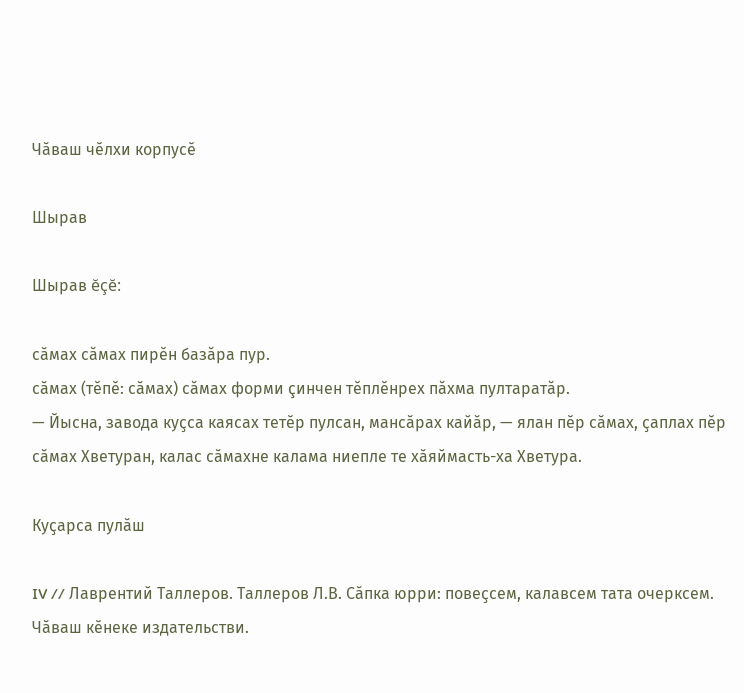Чӑваш чӗлхи корпусӗ

Шырав

Шырав ĕçĕ:

сӑмах сăмах пирĕн базăра пур.
сӑмах (тĕпĕ: сӑмах) сăмах форми çинчен тĕплĕнрех пăхма пултаратăр.
— Йысна, завода куҫса каясах тетӗр пулсан, мансӑрах кайӑр, — ялан пӗр сӑмах, ҫаплах пӗр сӑмах Хветуран, калас сӑмахне калама ниепле те хӑяймасть-ха Хветура.

Куҫарса пулӑш

IV // Лаврентий Таллеров. Таллеров Л.В. Сӑпка юрри: повеҫсем, калавсем тата очерксем. Чӑваш кӗнеке издательстви.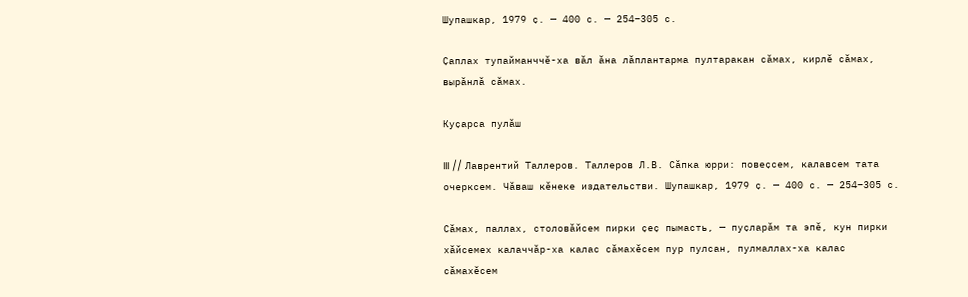Шупашкар, 1979 ҫ. — 400 с. — 254–305 с.

Ҫаплах тупайманччӗ-ха вӑл ӑна лӑплантарма пултаракан сӑмах, кирлӗ сӑмах, вырӑнлӑ сӑмах.

Куҫарса пулӑш

III // Лаврентий Таллеров. Таллеров Л.В. Сӑпка юрри: повеҫсем, калавсем тата очерксем. Чӑваш кӗнеке издательстви. Шупашкар, 1979 ҫ. — 400 с. — 254–305 с.

Сӑмах, паллах, столовӑйсем пирки ҫеҫ пымасть, — пуҫларӑм та эпӗ, кун пирки хӑйсемех калаччӑр-ха калас сӑмахӗсем пур пулсан, пулмаллах-ха калас сӑмахӗсем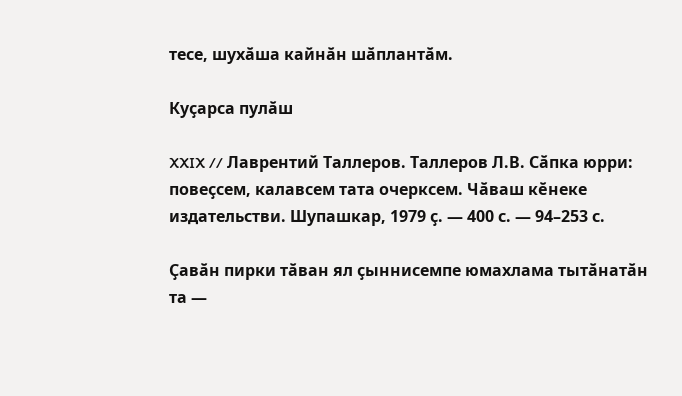тесе, шухӑша кайнӑн шӑплантӑм.

Куҫарса пулӑш

XXIX // Лаврентий Таллеров. Таллеров Л.В. Сӑпка юрри: повеҫсем, калавсем тата очерксем. Чӑваш кӗнеке издательстви. Шупашкар, 1979 ҫ. — 400 с. — 94–253 с.

Ҫавӑн пирки тӑван ял ҫыннисемпе юмахлама тытӑнатӑн та —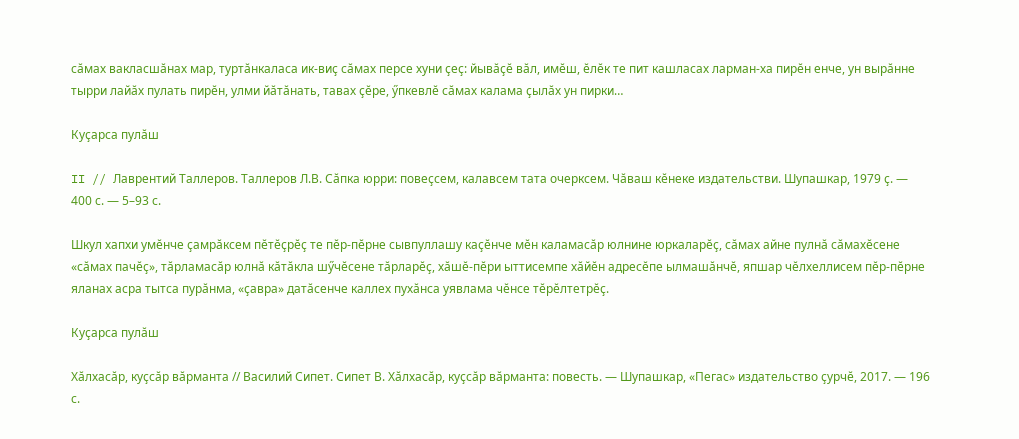сӑмах вакласшӑнах мар, туртӑнкаласа ик-виҫ сӑмах персе хуни ҫеҫ: йывӑҫӗ вӑл, имӗш, ӗлӗк те пит кашласах ларман-ха пирӗн енче, ун вырӑнне тырри лайӑх пулать пирӗн, улми йӑтӑнать, тавах ҫӗре, ӳпкевлӗ сӑмах калама ҫылӑх ун пирки…

Куҫарса пулӑш

II // Лаврентий Таллеров. Таллеров Л.В. Сӑпка юрри: повеҫсем, калавсем тата очерксем. Чӑваш кӗнеке издательстви. Шупашкар, 1979 ҫ. — 400 с. — 5–93 с.

Шкул хапхи умӗнче ҫамрӑксем пӗтӗҫрӗҫ те пӗр-пӗрне сывпуллашу каҫӗнче мӗн каламасӑр юлнине юркаларӗҫ, сӑмах айне пулнӑ сӑмахӗсене «сӑмах пачӗҫ», тӑрламасӑр юлнӑ кӑтӑкла шӳчӗсене тӑрларӗҫ, хӑшӗ-пӗри ыттисемпе хӑйӗн адресӗпе ылмашӑнчӗ, япшар чӗлхеллисем пӗр-пӗрне яланах асра тытса пурӑнма, «ҫавра» датӑсенче каллех пухӑнса уявлама чӗнсе тӗрӗлтетрӗҫ.

Куҫарса пулӑш

Хӑлхасӑр, куҫсӑр вӑрманта // Василий Сипет. Сипет В. Хӑлхасӑр, куҫсӑр вӑрманта: повесть. — Шупашкар, «Пегас» издательство ҫурчӗ, 2017. — 196 с.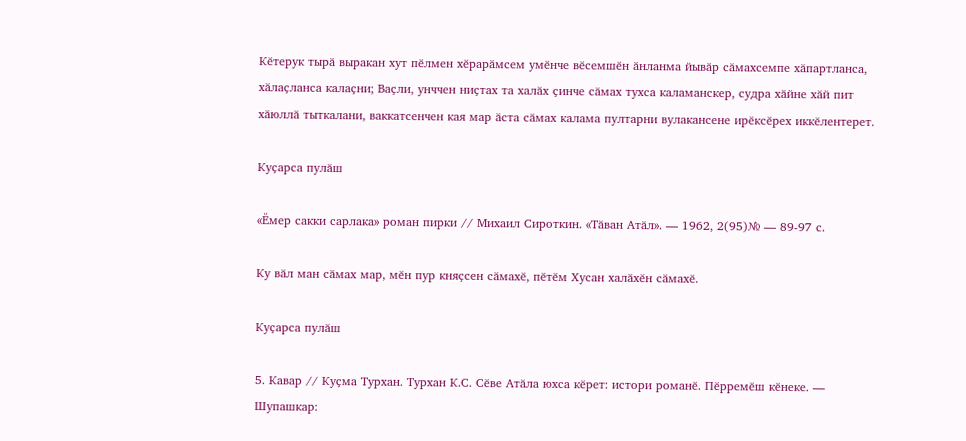Кӗтерук тырӑ выракан хут пӗлмен хӗрарӑмсем умӗнче вӗсемшӗн ӑнланма йывӑр сӑмахсемпе хӑпартланса, хӑлаҫланса калаҫни; Ваҫли, унччен ниҫтах та халӑх ҫинче сӑмах тухса каламанскер, судра хӑйне хӑй пит хӑюллӑ тыткалани, ваккатсенчен кая мар ӑста сӑмах калама пултарни вулакансене ирӗксӗрех иккӗлентерет.

Куҫарса пулӑш

«Ӗмер сакки сарлака» роман пирки // Михаил Сироткин. «Тӑван Атӑл». — 1962, 2(95)№ — 89-97 с.

Ку вӑл ман сӑмах мар, мӗн пур княҫсен сӑмахӗ, пӗтӗм Хусан халӑхӗн сӑмахӗ.

Куҫарса пулӑш

5. Кавар // Куҫма Турхан. Турхан К.С. Сӗве Атӑла юхса кӗрет: истори романӗ. Пӗрремӗш кӗнеке. — Шупашкар: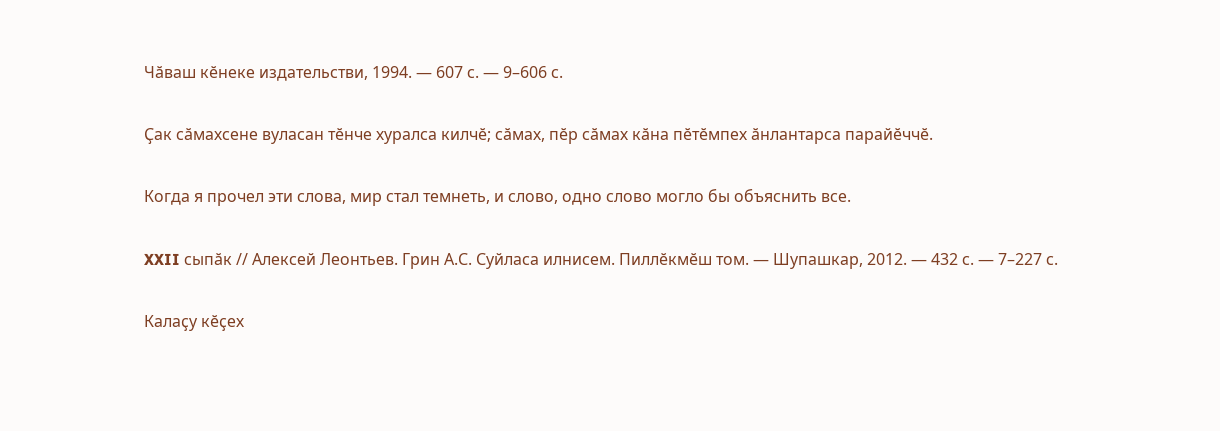Чӑваш кӗнеке издательстви, 1994. — 607 с. — 9–606 с.

Ҫак сӑмахсене вуласан тӗнче хуралса килчӗ; сӑмах, пӗр сӑмах кӑна пӗтӗмпех ӑнлантарса парайӗччӗ.

Когда я прочел эти слова, мир стал темнеть, и слово, одно слово могло бы объяснить все.

XXII сыпӑк // Алексей Леонтьев. Грин А.С. Суйласа илнисем. Пиллӗкмӗш том. — Шупашкар, 2012. — 432 с. — 7–227 с.

Калаҫу кӗҫех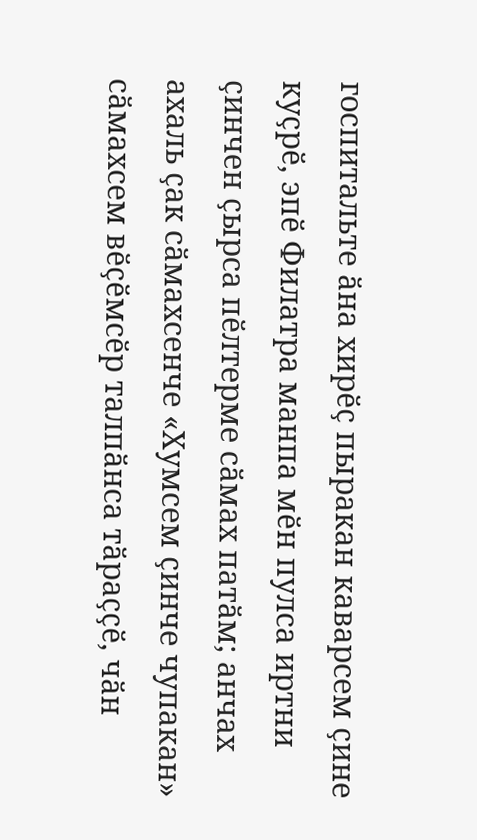госпитальте ӑна хирӗҫ пыракан каварсем ҫине куҫрӗ, эпӗ Филатра манпа мӗн пулса иртни ҫинчен ҫырса пӗлтерме сӑмах патӑм; анчах ахаль ҫак сӑмахсенче «Хумсем ҫинче чупакан» сӑмахсем вӗҫӗмсӗр талпӑнса тӑраҫҫӗ, чӑн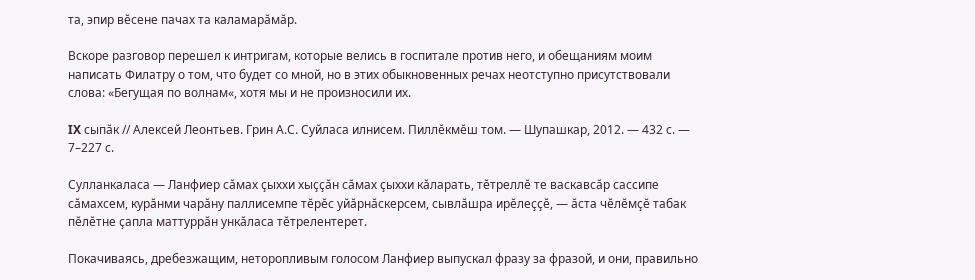та, эпир вӗсене пачах та каламарӑмӑр.

Вскоре разговор перешел к интригам, которые велись в госпитале против него, и обещаниям моим написать Филатру о том, что будет со мной, но в этих обыкновенных речах неотступно присутствовали слова: «Бегущая по волнам«, хотя мы и не произносили их.

IX сыпӑк // Алексей Леонтьев. Грин А.С. Суйласа илнисем. Пиллӗкмӗш том. — Шупашкар, 2012. — 432 с. — 7–227 с.

Сулланкаласа — Ланфиер сӑмах ҫыххи хыҫҫӑн сӑмах ҫыххи кӑларать, тӗтреллӗ те васкавсӑр сассипе сӑмахсем, курӑнми чарӑну паллисемпе тӗрӗс уйӑрнӑскерсем, сывлӑшра ирӗлеҫҫӗ, — ӑста чӗлӗмҫӗ табак пӗлӗтне ҫапла маттуррӑн ункӑласа тӗтрелентерет.

Покачиваясь, дребезжащим, неторопливым голосом Ланфиер выпускал фразу за фразой, и они, правильно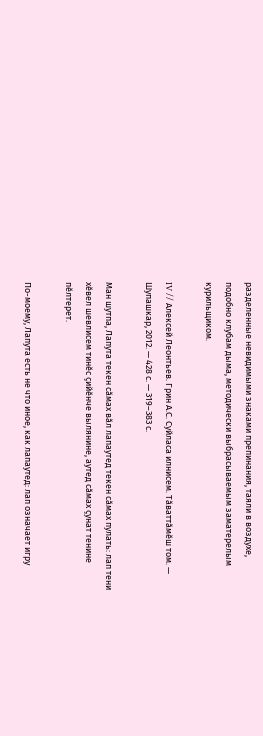разделенные невидимыми знаками препинания, таяли в воздухе, подобно клубам дыма, методически выбрасываемым заматерелым курильщиком.

IV // Алексей Леонтьев. Грин А.С. Суйласа илнисем. Тӑваттӑмӗш том. — Шупашкар, 2012. — 428 с. — 319–383 с.

Ман шутпа, Лапута текен сӑмах вӑл лапаутед текен сӑмах пулать: лап тени хӗвел шевлисем тинӗс ҫийӗнче вылянине, аутед сӑмах ҫунат тенине пӗлтерет.

По-моему, Лапута есть не что иное, как лапаутед: лап означает игру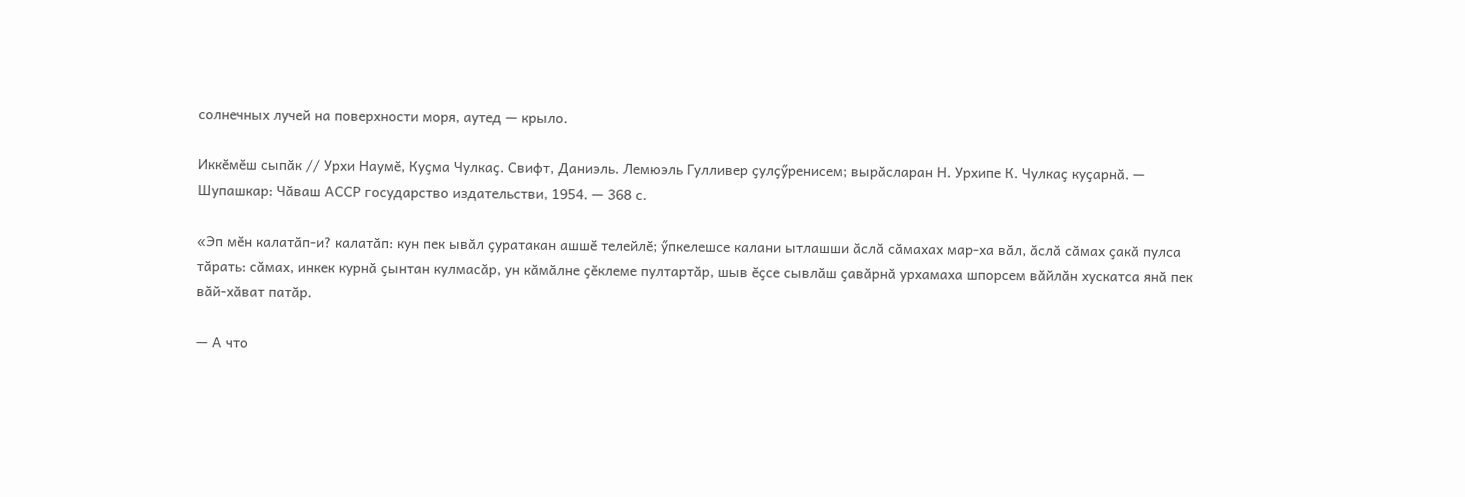солнечных лучей на поверхности моря, аутед — крыло.

Иккӗмӗш сыпӑк // Урхи Наумӗ, Куҫма Чулкаҫ. Свифт, Даниэль. Лемюэль Гулливер ҫулҫӳренисем; вырӑсларан Н. Урхипе К. Чулкаҫ куҫарнӑ. — Шупашкар: Чӑваш АССР государство издательстви, 1954. — 368 с.

«Эп мӗн калатӑп-и? калатӑп: кун пек ывӑл ҫуратакан ашшӗ телейлӗ; ӳпкелешсе калани ытлашши ӑслӑ сӑмахах мар-ха вӑл, ӑслӑ сӑмах ҫакӑ пулса тӑрать: сӑмах, инкек курнӑ ҫынтан кулмасӑр, ун кӑмӑлне ҫӗклеме пултартӑр, шыв ӗҫсе сывлӑш ҫавӑрнӑ урхамаха шпорсем вӑйлӑн хускатса янӑ пек вӑй-хӑват патӑр.

— А что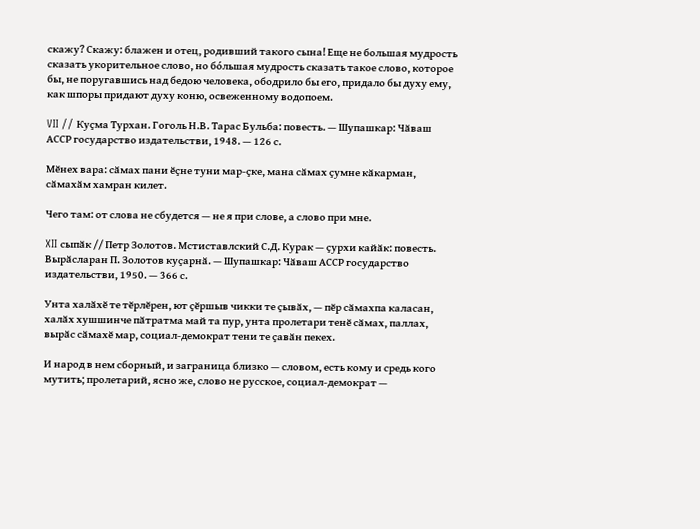скажу? Скажу: блажен и отец, родивший такого сына! Еще не большая мудрость сказать укорительное слово, но бо́льшая мудрость сказать такое слово, которое бы, не поругавшись над бедою человека, ободрило бы его, придало бы духу ему, как шпоры придают духу коню, освеженному водопоем.

VII // Куҫма Турхан. Гоголь Н.В. Тарас Бульба: повесть. — Шупашкар: Чӑваш АССР государство издательстви, 1948. — 126 с.

Мӗнех вара: сӑмах пани ӗҫне туни мар-ҫке, мана сӑмах ҫумне кӑкарман, сӑмахӑм хамран килет.

Чего там: от слова не сбудется — не я при слове, а слово при мне.

XII сыпӑк // Петр Золотов. Мстиставлский С.Д. Курак — ҫурхи кайӑк: повесть. Вырӑсларан П. Золотов куҫарнӑ. — Шупашкар: Чӑваш АССР государство издательстви, 1950. — 366 с.

Унта халӑхӗ те тӗрлӗрен, ют ҫӗршыв чикки те ҫывӑх, — пӗр сӑмахпа каласан, халӑх хушшинче пӑтратма май та пур, унта пролетари тенӗ сӑмах, паллах, вырӑс сӑмахӗ мар, социал-демократ тени те ҫавӑн пекех.

И народ в нем сборный, и заграница близко — словом, есть кому и средь кого мутить; пролетарий, ясно же, слово не русское, социал-демократ —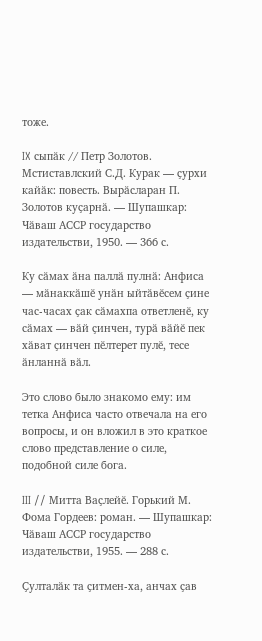тоже.

IX сыпӑк // Петр Золотов. Мстиставлский С.Д. Курак — ҫурхи кайӑк: повесть. Вырӑсларан П. Золотов куҫарнӑ. — Шупашкар: Чӑваш АССР государство издательстви, 1950. — 366 с.

Ку сӑмах ӑна паллӑ пулнӑ: Анфиса — мӑнаккӑшӗ унӑн ыйтӑвӗсем ҫине час-часах ҫак сӑмахпа ответленӗ, ку сӑмах — вӑй ҫинчен, турӑ вӑйӗ пек хӑват ҫинчен пӗлтерет пулӗ, тесе ӑнланнӑ вӑл.

Это слово было знакомо ему: им тетка Анфиса часто отвечала на его вопросы, и он вложил в это краткое слово представление о силе, подобной силе бога.

III // Митта Ваҫлейӗ. Горький М. Фома Гордеев: роман. — Шупашкар: Чӑваш АССР государство издательстви, 1955. — 288 с.

Ҫулталӑк та ҫитмен-ха, анчах ҫав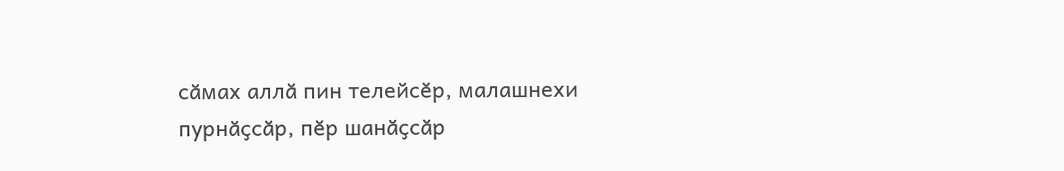сӑмах аллӑ пин телейсӗр, малашнехи пурнӑҫсӑр, пӗр шанӑҫсӑр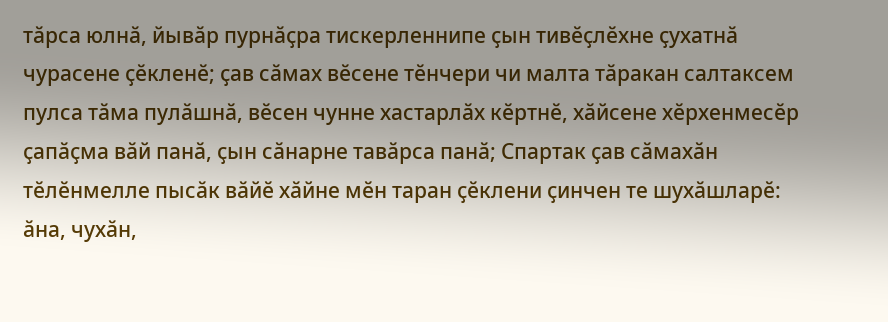тӑрса юлнӑ, йывӑр пурнӑҫра тискерленнипе ҫын тивӗҫлӗхне ҫухатнӑ чурасене ҫӗкленӗ; ҫав сӑмах вӗсене тӗнчери чи малта тӑракан салтаксем пулса тӑма пулӑшнӑ, вӗсен чунне хастарлӑх кӗртнӗ, хӑйсене хӗрхенмесӗр ҫапӑҫма вӑй панӑ, ҫын сӑнарне тавӑрса панӑ; Спартак ҫав сӑмахӑн тӗлӗнмелле пысӑк вӑйӗ хӑйне мӗн таран ҫӗклени ҫинчен те шухӑшларӗ: ӑна, чухӑн,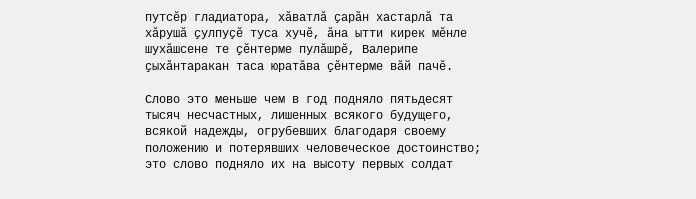путсӗр гладиатора, хӑватлӑ ҫарӑн хастарлӑ та хӑрушӑ ҫулпуҫӗ туса хучӗ, ӑна ытти кирек мӗнле шухӑшсене те ҫӗнтерме пулӑшрӗ, Валерипе ҫыхӑнтаракан таса юратӑва ҫӗнтерме вӑй пачӗ.

Слово это меньше чем в год подняло пятьдесят тысяч несчастных, лишенных всякого будущего, всякой надежды, огрубевших благодаря своему положению и потерявших человеческое достоинство; это слово подняло их на высоту первых солдат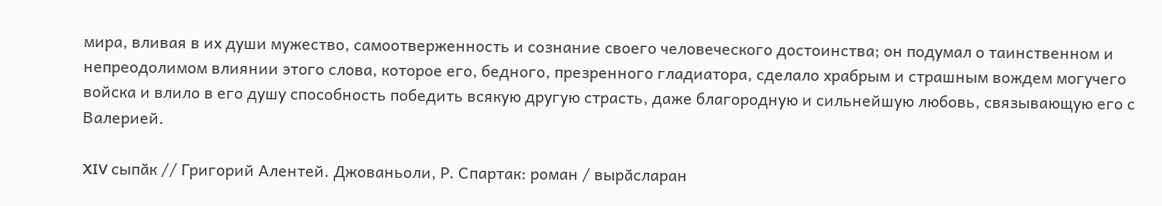мира, вливая в их души мужество, самоотверженность и сознание своего человеческого достоинства; он подумал о таинственном и непреодолимом влиянии этого слова, которое его, бедного, презренного гладиатора, сделало храбрым и страшным вождем могучего войска и влило в его душу способность победить всякую другую страсть, даже благородную и сильнейшую любовь, связывающую его с Валерией.

XIV сыпӑк // Григорий Алентей. Джованьоли, Р. Спартак: роман / вырӑсларан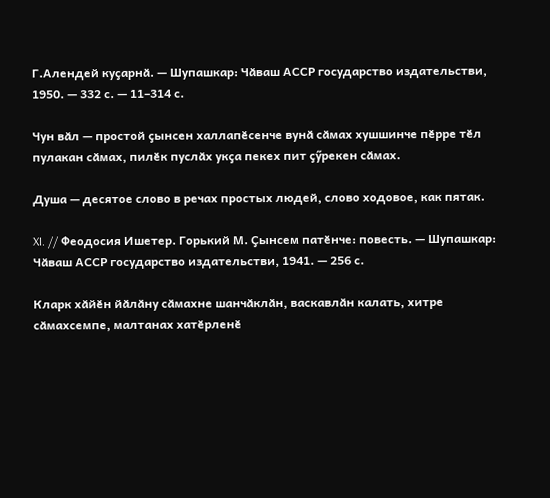Г.Алендей куҫарнӑ. — Шупашкар: Чӑваш АССР государство издательстви, 1950. — 332 с. — 11–314 с.

Чун вӑл — простой ҫынсен халлапӗсенче вунӑ сӑмах хушшинче пӗрре тӗл пулакан сӑмах, пилӗк пуслӑх укҫа пекех пит ҫӳрекен сӑмах.

Душа — десятое слово в речах простых людей, слово ходовое, как пятак.

XI. // Феодосия Ишетер. Горький М. Ҫынсем патӗнче: повесть. — Шупашкар: Чӑваш АССР государство издательстви, 1941. — 256 с.

Кларк хӑйӗн йӑлӑну сӑмахне шанчӑклӑн, васкавлӑн калать, хитре сӑмахсемпе, малтанах хатӗрленӗ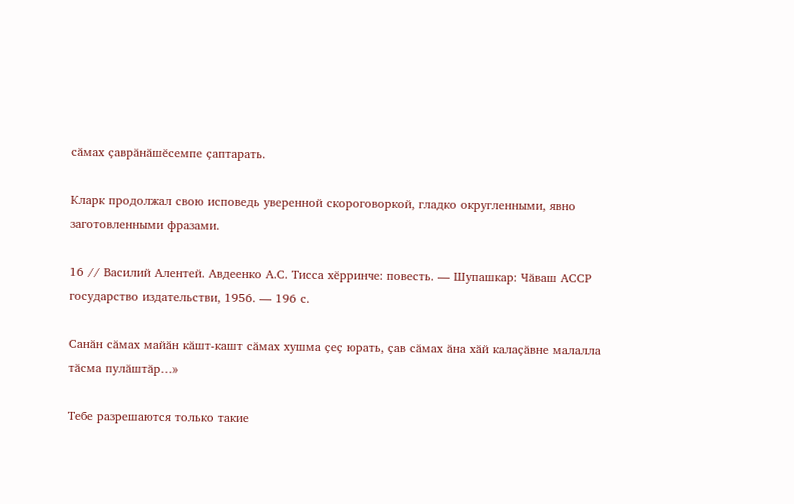сӑмах ҫаврӑнӑшӗсемпе ҫаптарать.

Кларк продолжал свою исповедь уверенной скороговоркой, гладко округленными, явно заготовленными фразами.

16 // Василий Алентей. Авдеенко А.С. Тисса хӗрринче: повесть. — Шупашкар: Чӑваш АССР государство издательстви, 1956. — 196 с.

Санӑн сӑмах майӑн кӑшт-кашт сӑмах хушма ҫеҫ юрать, ҫав сӑмах ӑна хӑй калаҫӑвне малалла тӑсма пулӑштӑр…»

Тебе разрешаются только такие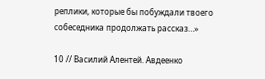реплики, которые бы побуждали твоего собеседника продолжать рассказ…»

10 // Василий Алентей. Авдеенко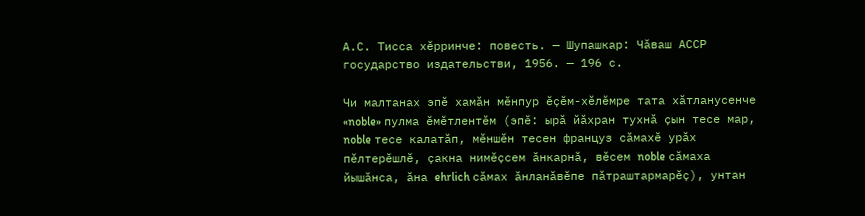А.С. Тисса хӗрринче: повесть. — Шупашкар: Чӑваш АССР государство издательстви, 1956. — 196 с.

Чи малтанах эпӗ хамӑн мӗнпур ӗҫӗм-хӗлӗмре тата хӑтланусенче «noble» пулма ӗмӗтлентӗм (эпӗ: ырӑ йӑхран тухнӑ ҫын тесе мар, noble тесе калатӑп, мӗншӗн тесен француз сӑмахӗ урӑх пӗлтерӗшлӗ, ҫакна нимӗҫсем ӑнкарнӑ, вӗсем noble сӑмаха йышӑнса, ӑна ehrlich сӑмах ӑнланӑвӗпе пӑтраштармарӗҫ), унтан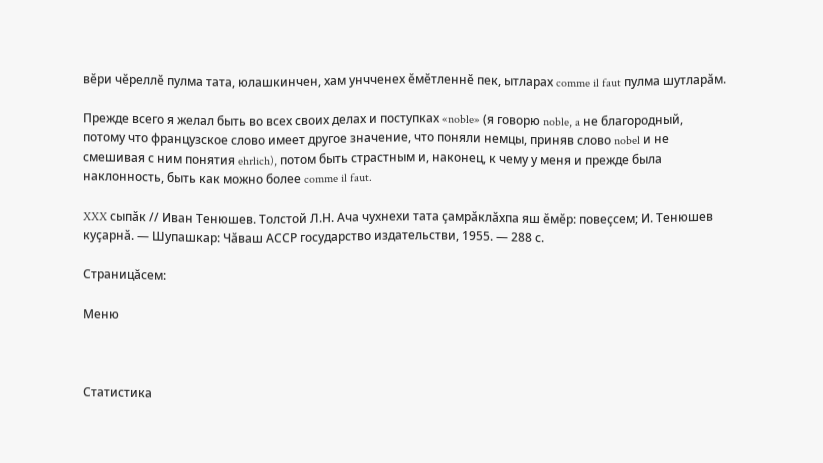вӗри чӗреллӗ пулма тата, юлашкинчен, хам унчченех ӗмӗтленнӗ пек, ытларах comme il faut пулма шутларӑм.

Прежде всего я желал быть во всех своих делах и поступках «noble» (я говорю noble, a не благородный, потому что французское слово имеет другое значение, что поняли немцы, приняв слово nobel и не смешивая с ним понятия ehrlich), потом быть страстным и, наконец, к чему у меня и прежде была наклонность, быть как можно более comme il faut.

XXX сыпӑк // Иван Тенюшев. Толстой Л.Н. Ача чухнехи тата ҫамрӑклӑхпа яш ӗмӗр: повеҫсем; И. Тенюшев куҫарнӑ. — Шупашкар: Чӑваш АССР государство издательстви, 1955. — 288 с.

Страницăсем:

Меню



Статистика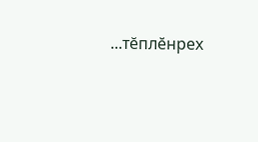...тĕплӗнрех